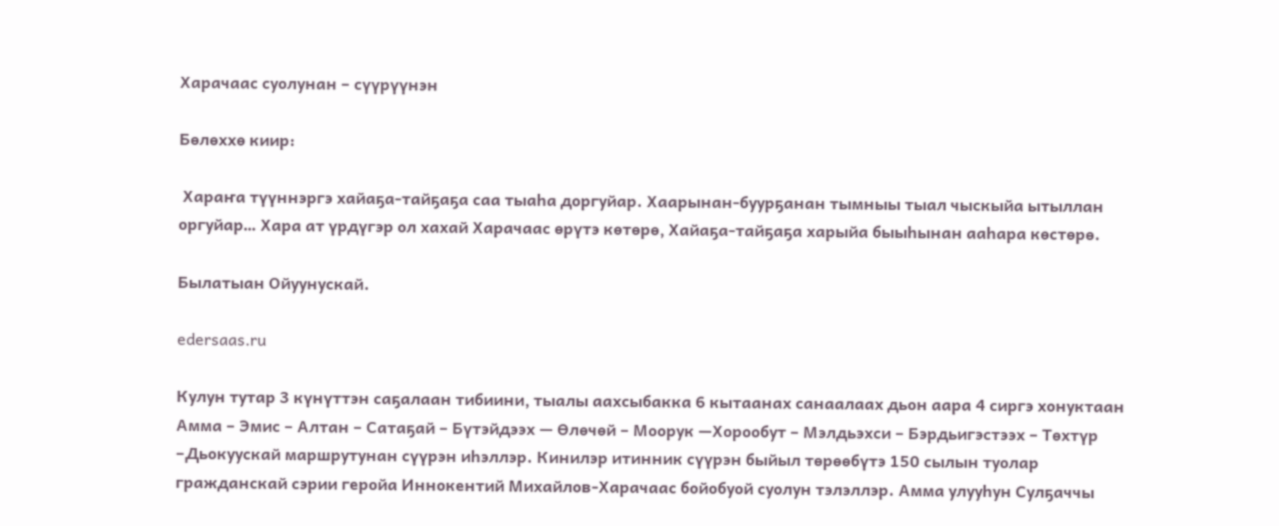Харачаас суолунан – сүүрүүнэн

Бөлөххө киир:

 Хараҥа түүннэргэ хайаҕа-тайҕаҕа саа тыаһа доргуйар. Хаарынан-буурҕанан тымныы тыал чыскыйа ытыллан оргуйар… Хара ат үрдүгэр ол хахай Харачаас өрүтэ көтөрө, Хайаҕа-тайҕаҕа харыйа быыһынан ааһара көстөрө.

Былатыан Ойуунускай.

edersaas.ru

Кулун тутар 3 күнүттэн саҕалаан тибиини, тыалы аахсыбакка 6 кытаанах санаалаах дьон аара 4 сиргэ хонуктаан Амма – Эмис – Алтан – Сатаҕай – Бүтэйдээх — Өлөчөй – Моорук —Хорообут – Мэлдьэхси – Бэрдьигэстээх – Төхтүр –Дьокуускай маршрутунан сүүрэн иһэллэр. Кинилэр итинник сүүрэн быйыл төрөөбүтэ 150 сылын туолар гражданскай сэрии геройа Иннокентий Михайлов-Харачаас бойобуой суолун тэлэллэр. Амма улууһун Сулҕаччы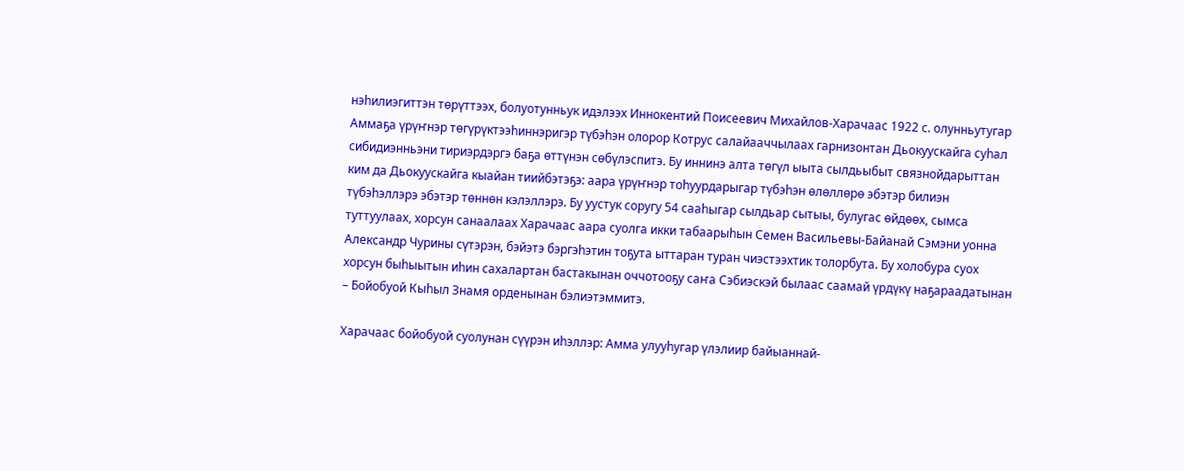нэһилиэгиттэн төрүттээх, болуотунньук идэлээх Иннокентий Поисеевич Михайлов-Харачаас 1922 с. олунньутугар Аммаҕа үрүҥнэр төгүрүктээһиннэригэр түбэһэн олорор Котрус салайааччылаах гарнизонтан Дьокуускайга суһал сибидиэнньэни тириэрдэргэ баҕа өттүнэн сөбүлэспитэ. Бу иннинэ алта төгүл ыыта сылдьыбыт связнойдарыттан ким да Дьокуускайга кыайан тиийбэтэҕэ: аара үрүҥнэр тоһуурдарыгар түбэһэн өлөллөрө эбэтэр билиэн түбэһэллэрэ эбэтэр төннөн кэлэллэрэ. Бу уустук соругу 54 сааһыгар сылдьар сытыы, булугас өйдөөх, сымса туттуулаах, хорсун санаалаах Харачаас аара суолга икки табаарыһын Семен Васильевы-Байанай Сэмэни уонна Александр Чурины сүтэрэн, бэйэтэ бэргэһэтин тоҕута ыттаран туран чиэстээхтик толорбута. Бу холобура суох хорсун быһыытын иһин сахалартан бастакынан оччотооҕу саҥа Сэбиэскэй былаас саамай үрдүкү наҕараадатынан – Бойобуой Кыһыл Знамя орденынан бэлиэтэммитэ.

Харачаас бойобуой суолунан сүүрэн иһэллэр: Амма улууһугар үлэлиир байыаннай-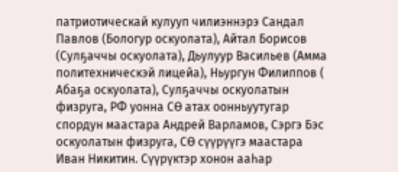патриотическай кулууп чилиэннэрэ Сандал Павлов (Бологур оскуолата), Айтал Борисов (Сулҕаччы оскуолата), Дьулуур Васильев (Амма политехническэй лицейа), Ньургун Филиппов ( Абаҕа оскуолата), Сулҕаччы оскуолатын физруга, РФ уонна СӨ атах оонньуутугар спордун маастара Андрей Варламов, Сэргэ Бэс оскуолатын физруга, СӨ сүүрүүгэ маастара Иван Никитин. Сүүрүктэр хонон ааһар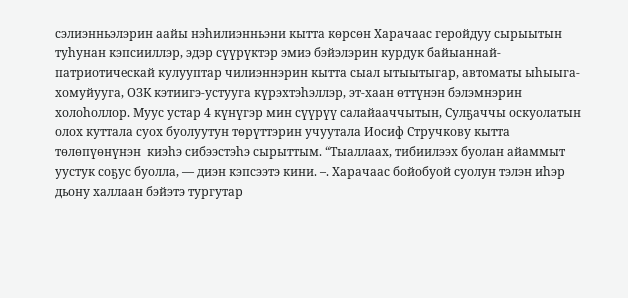сэлиэнньэлэрин аайы нэһилиэнньэни кытта көрсөн Харачаас геройдуу сырыытын туһунан кэпсииллэр, эдэр сүүрүктэр эмиэ бэйэлэрин курдук байыаннай-патриотическай кулууптар чилиэннэрин кытта сыал ытыытыгар, автоматы ыһыыга-хомуйууга, ОЗК кэтиигэ-устууга күрэхтэһэллэр, эт-хаан өттүнэн бэлэмнэрин холоһоллор. Муус устар 4 күнүгэр мин сүүрүү салайааччытын, Сулҕаччы оскуолатын олох куттала суох буолуутун төрүттэрин учуутала Иосиф Стручкову кытта төлөпүөнүнэн  киэһэ сибээстэһэ сырыттым. “Тыаллаах, тибиилээх буолан айаммыт уустук соҕус буолла, — диэн кэпсээтэ кини. –. Харачаас бойобуой суолун тэлэн иһэр дьону халлаан бэйэтэ тургутар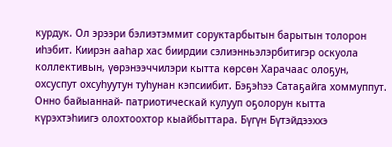курдук. Ол эрээри бэлиэтэммит соруктарбытын барытын толорон иһэбит. Киирэн ааһар хас биирдии сэлиэнньэлэрбитигэр оскуола коллективын, үөрэнээччилэри кытта көрсөн Харачаас олоҕун, охсуспут охсуһуутун туһунан кэпсиибит. Бэҕэһээ Сатаҕайга хоммуппут. Онно байыаннай- патриотическай кулууп оҕолорун кытта күрэхтэһиигэ олохтоохтор кыайбыттара. Бүгүн Бүтэйдээххэ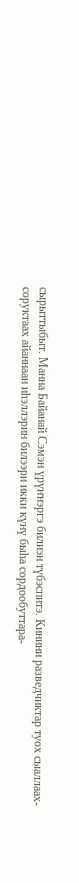сырыттыбыт. Манна Байанай Сэмэн үрүҥнэргэ билиэн түбэспитэ. Кинини разведчиктар туох сыаллаах-соруктаах айаннаан иһэллэрин билээри икки күнү быһа сордообуттара-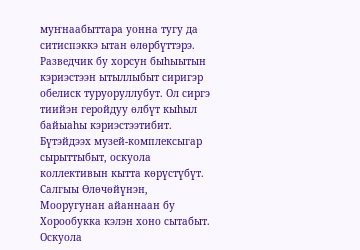муҥнаабыттара уонна тугу да ситиспэккэ ытан өлөрбүттэрэ. Разведчик бу хорсун быһыытын кэриэстээн ытыллыбыт сиригэр обелиск туруоруллубут. Ол сиргэ тиийэн геройдуу өлбүт кыһыл байыаһы кэриэстээтибит. Бүтэйдээх музей-комплексыгар сырыттыбыт, оскуола коллективын кытта көрүстүбүт. Салгыы Өлөчөйүнэн, Мооругунан айаннаан бу Хорообукка кэлэн хоно сытабыт. Оскуола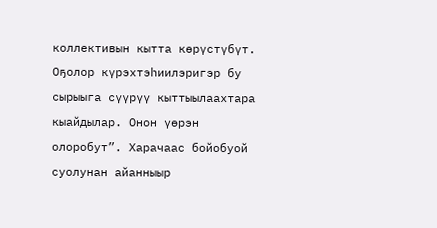коллективын кытта көрүстүбүт. Оҕолор күрэхтэһиилэригэр бу сырыыга сүүрүү кыттыылаахтара кыайдылар. Онон үөрэн олоробут”. Харачаас бойобуой суолунан айанныыр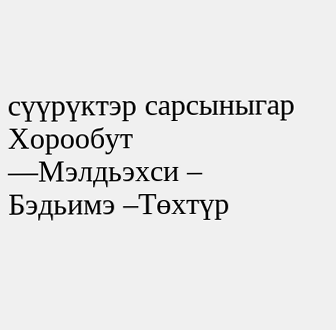сүүрүктэр сарсыныгар Хорообут —Мэлдьэхси – Бэдьимэ –Төхтүр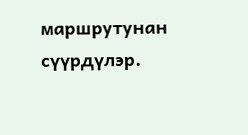маршрутунан сүүрдүлэр.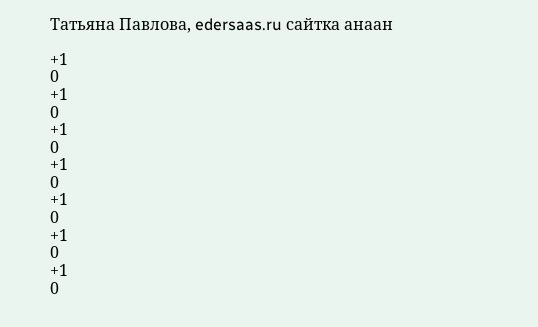Татьяна Павлова, edersaas.ru сайтка анаан

+1
0
+1
0
+1
0
+1
0
+1
0
+1
0
+1
0